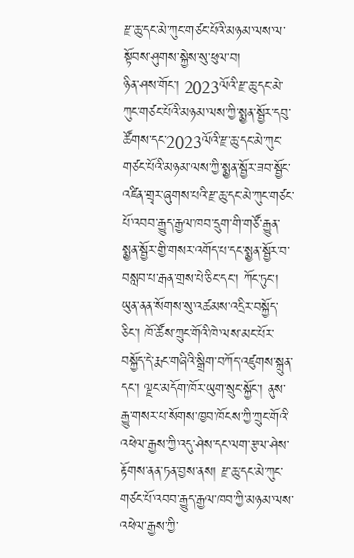རྫ་ཆུ་དང་མེ་ཀུང་གཙང་པོའི་མཉམ་ལས་ལ་སྟོབས་ཤུགས་སྐྱེས་སུ་ཕུལ་བ།
ཉིན་ཤས་གོང་། 2023ལོའི་རྫ་ཆུ་དང་མེ་ཀུང་གཙང་པོའི་མཉམ་ལས་ཀྱི་སྨྱན་སྦྱོར་དབུ་ཚོགས་དང་2023ལོའི་རྫ་ཆུ་དང་མེ་ཀུང་གཙང་པོའི་མཉམ་ལས་ཀྱི་སྨྱན་སྦྱོར་ཟབ་སྦྱོང་འཛིན་གྲྭར་ཞུགས་པའི་རྫ་ཆུ་དང་མེ་ཀུང་གཙང་པོ་འབབ་རྒྱུད་རྒྱལ་ཁབ་དྲུག་གི་གཙོ་རྒྱུན་སྨྱན་སྦྱོར་གྱི་གསར་འགོད་པ་དང་སྨྱན་སྦྱོར་བ་བསླབ་པ་རྒན་གྲས་པེ་ཅིང་དང་། ཀོང་ཏུང་། ཡུན་ནན་སོགས་སུ་འཚམས་འདྲིར་བསྐྱོད་ཅིང་། ཁོ་ཚོས་ཀྲུང་གོའི་ཁེ་ལས་མང་པོར་བསྐྱོད་དེ་རྨང་གཞིའི་སྒྲིག་བཀོད་འཛུགས་སྐྲུན་དང་། ལྗང་མདོག་ཁོར་ཡུག་སྲུང་སྐྱོང་། ནུས་རྒྱུ་གསར་པ་སོགས་ཁྱབ་ཁོངས་ཀྱི་ཀྲུང་གོའི་འཕེལ་རྒྱས་ཀྱི་འདུ་ཤེས་དང་ལག་རྩལ་ཤེས་རྟོགས་ནན་ཏན་བྱས་ནས། རྫ་ཆུ་དང་མེ་ཀུང་གཙང་པོ་འབབ་རྒྱུད་རྒྱལ་ཁབ་ཀྱི་མཉམ་ལས་འཕེལ་རྒྱས་ཀྱི་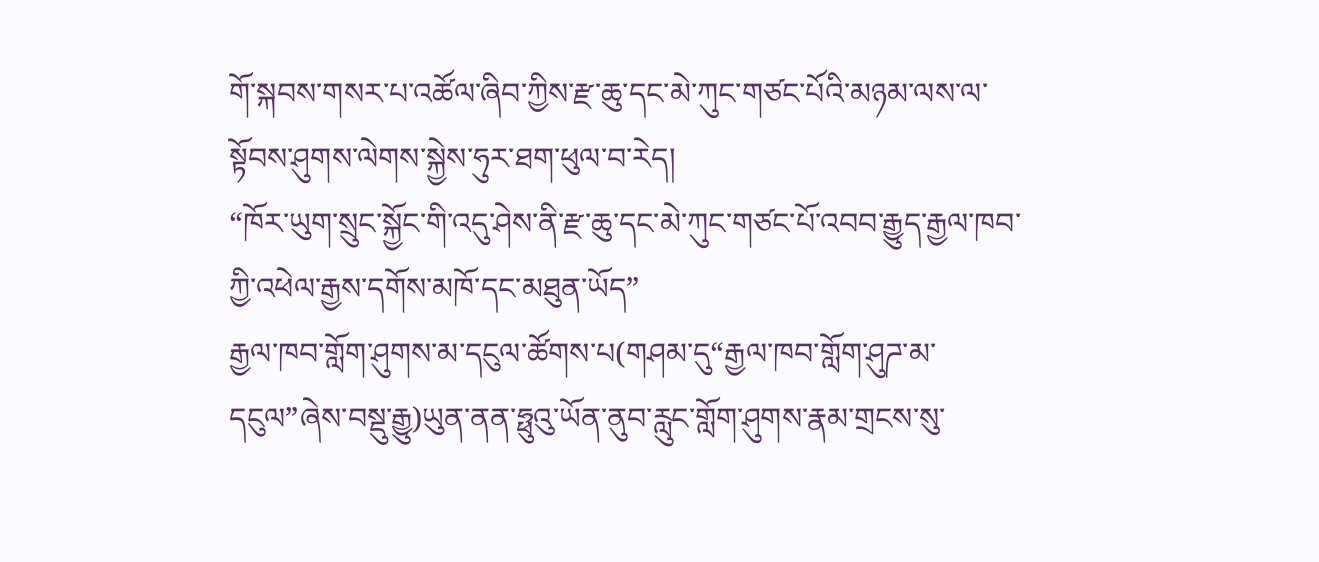གོ་སྐབས་གསར་པ་འཚོལ་ཞིབ་ཀྱིས་རྫ་ཆུ་དང་མེ་ཀུང་གཙང་པོའི་མཉམ་ལས་ལ་སྟོབས་ཤུགས་ལེགས་སྐྱེས་ཧུར་ཐག་ཕུལ་བ་རེད།
“ཁོར་ཡུག་སྲུང་སྐྱོང་གི་འདུ་ཤེས་ནི་རྫ་ཆུ་དང་མེ་ཀུང་གཙང་པོ་འབབ་རྒྱུད་རྒྱལ་ཁབ་ཀྱི་འཕེལ་རྒྱས་དགོས་མཁོ་དང་མཐུན་ཡོད”
རྒྱལ་ཁབ་གློག་ཤུགས་མ་དངུལ་ཚོགས་པ(གཤམ་དུ“རྒྱལ་ཁབ་གློག་ཤུཌ་མ་དངུལ”ཞེས་བསྡུ་རྒྱུ)ཡུན་ནན་ཧྥུའུ་ཡོན་ནུབ་རླུང་གློག་ཤུགས་རྣམ་གྲངས་སུ་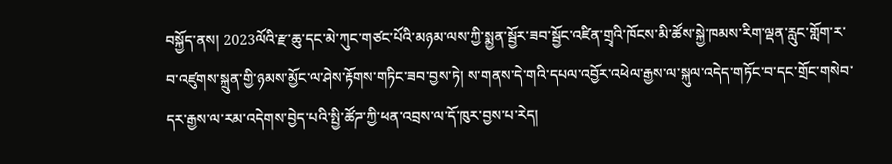བསྐྱོད་ནས། 2023ལོའི་རྫ་ཆུ་དང་མེ་ཀུང་གཙང་པོའི་མཉམ་ལས་ཀྱི་སྨྱན་སྦྱོར་ཟབ་སྦྱོང་འཛིན་གྲྭའི་ཁོངས་མི་ཚོས་སྐྱེ་ཁམས་རིག་ལྡན་རླུང་གློག་ར་བ་འཛུགས་སྐྲུན་གྱི་ཉམས་མྱོང་ལ་ཤེས་རྟོགས་གཏིང་ཟབ་བྱས་ཏེ། ས་གནས་དེ་གའི་དཔལ་འབྱོར་འཕེལ་རྒྱས་ལ་སྐུལ་འདེད་གཏོང་བ་དང་གྲོང་གསེབ་དར་རྒྱས་ལ་རམ་འདེགས་བྱེད་པའི་སྤྱི་ཚོཌ་ཀྱི་ཕན་འབྲས་ལ་དོ་ཁུར་བྱས་པ་རེད།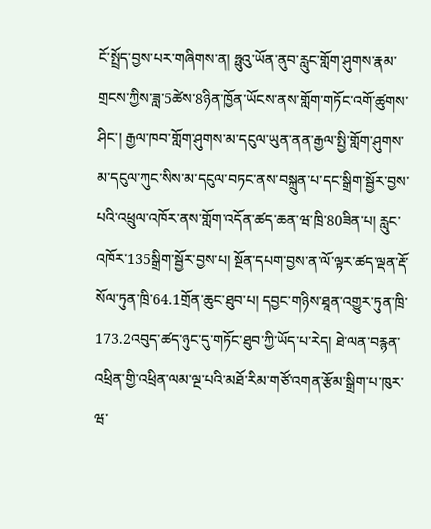ངོ་སྤྲོད་བྱས་པར་གཞིགས་ན། ཧྥུའུ་ཡོན་ནུབ་རླུང་གློག་ཤུགས་རྣམ་གྲངས་ཀྱིས་ཟླ་5ཚེས་8ཉིན་ཁྱོན་ཡོངས་ནས་གློག་གཏོང་འགོ་ཚུགས་ཤིང་། རྒྱལ་ཁབ་གློག་ཤུགས་མ་དངུལ་ཡུན་ནན་རྒྱལ་སྤྱི་གློག་ཤུགས་མ་དངུལ་ཀུང་སིས་མ་དངུལ་བཏང་ནས་བསྐྲུན་པ་དང་སྒྲིག་སྦྱོར་བྱས་པའི་འཕྲུལ་འཁོར་ནས་གློག་འདོན་ཚད་ཆན་ཝ་ཁྲི་80ཟིན་པ། རླུང་འཁོར་135སྒྲིག་སྦྱོར་བྱས་པ། སྔོན་དཔག་བྱས་ན་ལོ་ལྟར་ཚད་ལྡན་རྡོ་སོལ་ཏུན་ཁྲི་64.1གྲོན་ཆུང་ཐུབ་པ། དབྱང་གཉིས་ཐཱན་འགྱུར་ཏུན་ཁྲི་173.2འབུད་ཚད་ཉུང་དུ་གཏོང་ཐུབ་ཀྱི་ཡོད་པ་རེད། ཐེ་ལན་བརྙན་འཕྲིན་གྱི་འཕྲིན་ལམ་ལྔ་པའི་མཐོ་རིམ་གཙོ་འགན་རྩོམ་སྒྲིག་པ་ཁུར་ཝ་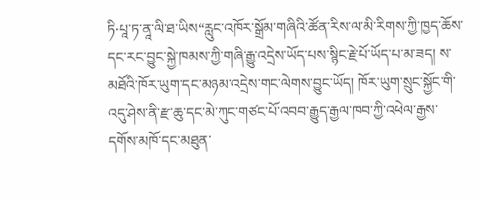ཏི·པཱ་ཏ་ནཱ་ལི་ཐ་ཡིས“རླུང་འཁོར་སྒྲོམ་གཞིའི་ཚོན་རིས་ལ་མི་རིགས་ཀྱི་ཁྱད་ཆོས་དང་རང་བྱུང་སྐྱེ་ཁམས་ཀྱི་གཞི་རྒྱུ་འདྲེས་ཡོད་པས་སྙིང་རྗེ་པོ་ཡོད་པ་མ་ཟད། ས་མཐོའི་ཁོར་ཡུག་དང་མཉམ་འདྲེས་གང་ལེགས་བྱུང་ཡོད། ཁོར་ཡུག་སྲུང་སྐྱོང་གི་འདུ་ཤེས་ནི་རྫ་ཆུ་དང་མེ་ཀུང་གཙང་པོ་འབབ་རྒྱུད་རྒྱལ་ཁབ་ཀྱི་འཕེལ་རྒྱས་དགོས་མཁོ་དང་མཐུན་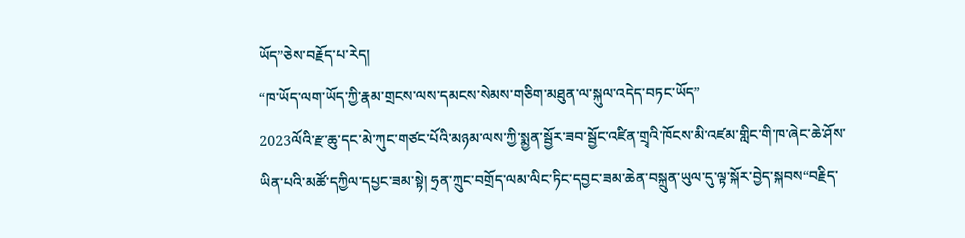ཡོད”ཅེས་བརྗོད་པ་རེད།
“ཁ་ཡོད་ལག་ཡོད་ཀྱི་རྣམ་གྲངས་ལས་དམངས་སེམས་གཅིག་མཐུན་ལ་སྐུལ་འདེད་བཏང་ཡོད”
2023ལོའི་རྫ་ཆུ་དང་མེ་ཀུང་གཙང་པོའི་མཉམ་ལས་ཀྱི་སྨྱན་སྦྱོར་ཟབ་སྦྱོང་འཛིན་གྲྭའི་ཁོངས་མི་འཛམ་གླིང་གི་ཁ་ཞེང་ཆེ་ཤོས་ཡིན་པའི་མཚོ་དཀྱིལ་དཔྱང་ཟམ་སྟེ། ཧྲན་ཀྲུང་བགྲོད་ལམ་ལིང་ཏིང་དབྱང་ཟམ་ཆེན་བསྐྲུན་ཡུལ་དུ་ལྟ་སྐོར་བྱེད་སྐབས“བརྗིད་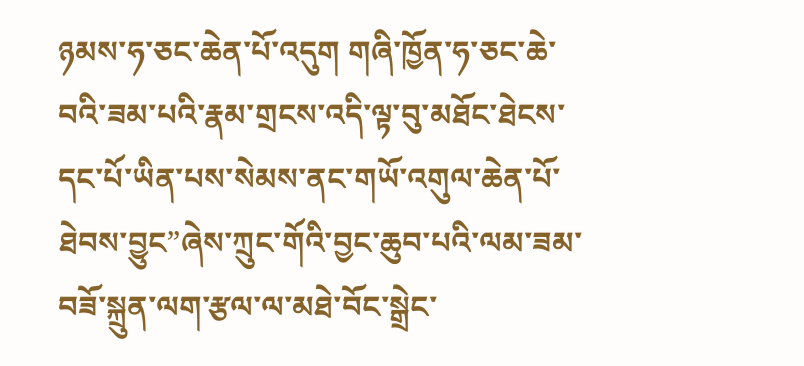ཉམས་ཧ་ཅང་ཆེན་པོ་འདུག གཞི་ཁྱོན་ཧ་ཅང་ཆེ་བའི་ཟམ་པའི་རྣམ་གྲངས་འདི་ལྟ་བུ་མཐོང་ཐེངས་དང་པོ་ཡིན་པས་སེམས་ནང་གཡོ་འགུལ་ཆེན་པོ་ཐེབས་བྱུང”ཞེས་ཀྲུང་གོའི་བྱང་ཆུབ་པའི་ལམ་ཟམ་བཟོ་སྐྲུན་ལག་རྩལ་ལ་མཐེ་བོང་སྒྲེང་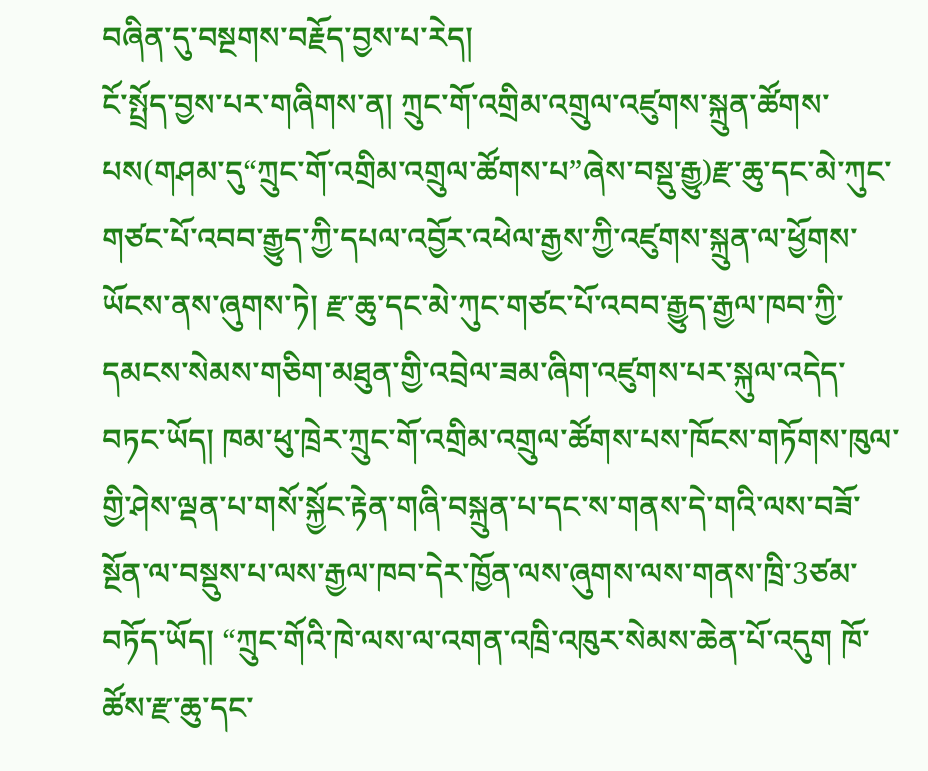བཞིན་དུ་བསྔགས་བརྗོད་བྱས་པ་རེད།
ངོ་སྤྲོད་བྱས་པར་གཞིགས་ན། ཀྲུང་གོ་འགྲིམ་འགྲུལ་འཛུགས་སྐྲུན་ཚོགས་པས(གཤམ་དུ“ཀྲུང་གོ་འགྲིམ་འགྲུལ་ཚོགས་པ”ཞེས་བསྡུ་རྒྱུ)རྫ་ཆུ་དང་མེ་ཀུང་གཙང་པོ་འབབ་རྒྱུད་ཀྱི་དཔལ་འབྱོར་འཕེལ་རྒྱས་ཀྱི་འཛུགས་སྐྲུན་ལ་ཕྱོགས་ཡོངས་ནས་ཞུགས་ཏེ། རྫ་ཆུ་དང་མེ་ཀུང་གཙང་པོ་འབབ་རྒྱུད་རྒྱལ་ཁབ་ཀྱི་དམངས་སེམས་གཅིག་མཐུན་གྱི་འབྲེལ་ཟམ་ཞིག་འཛུགས་པར་སྐུལ་འདེད་བཏང་ཡོད། ཁམ་ཕུ་ཁྲེར་ཀྲུང་གོ་འགྲིམ་འགྲུལ་ཚོགས་པས་ཁོངས་གཏོགས་ཁུལ་གྱི་ཤེས་ལྡན་པ་གསོ་སྐྱོང་རྟེན་གཞི་བསྐྲུན་པ་དང་ས་གནས་དེ་གའི་ལས་བཟོ་སྔོན་ལ་བསྡུས་པ་ལས་རྒྱལ་ཁབ་དེར་ཁྱོན་ལས་ཞུགས་ལས་གནས་ཁྲི་3ཙམ་བཏོད་ཡོད། “ཀྲུང་གོའི་ཁེ་ལས་ལ་འགན་འཁྲི་འཁུར་སེམས་ཆེན་པོ་འདུག ཁོ་ཚོས་རྫ་ཆུ་དང་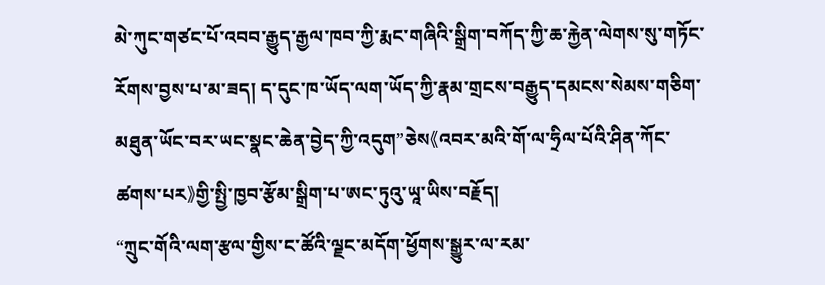མེ་ཀུང་གཙང་པོ་འབབ་རྒྱུད་རྒྱལ་ཁབ་ཀྱི་རྨང་གཞིའི་སྒྲིག་བཀོད་ཀྱི་ཆ་རྐྱེན་ལེགས་སུ་གཏོང་རོགས་བྱས་པ་མ་ཟད། ད་དུང་ཁ་ཡོད་ལག་ཡོད་ཀྱི་རྣམ་གྲངས་བརྒྱུད་དམངས་སེམས་གཅིག་མཐུན་ཡོང་བར་ཡང་སྣང་ཆེན་བྱེད་ཀྱི་འདུག”ཅེས《འབར་མའི་གོ་ལ་ཧྲིལ་པོའི་ཤིན་ཀོང་ཚགས་པར》གྱི་སྤྱི་ཁྱབ་རྩོམ་སྒྲིག་པ་ཨང་ཏུའུ་ཡཱ་ཡིས་བརྗོད།
“ཀྲུང་གོའི་ལག་རྩལ་གྱིས་ང་ཚོའི་ལྗང་མདོག་ཕྱོགས་སྒྱུར་ལ་རམ་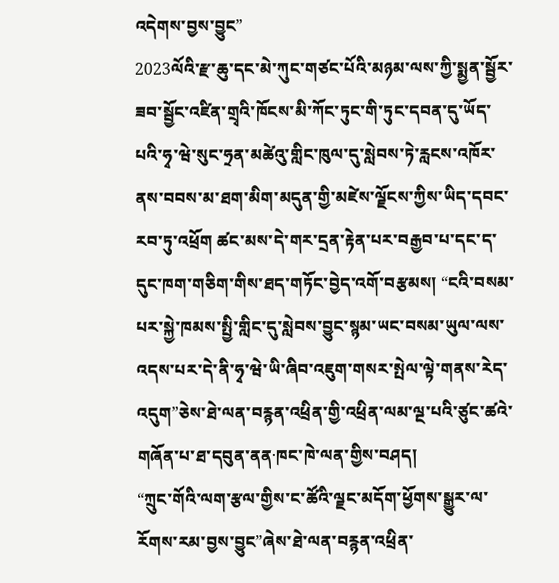འདེགས་བྱས་བྱུང”
2023ལོའི་རྫ་ཆུ་དང་མེ་ཀུང་གཙང་པོའི་མཉམ་ལས་ཀྱི་སྨྱན་སྦྱོར་ཟབ་སྦྱོང་འཛིན་གྲྭའི་ཁོངས་མི་ཀོང་ཏུང་གི་ཏུང་དབན་དུ་ཡོད་པའི་ཧྭ་ཝེ་སུང་ཧྲན་མཚེའུ་གླིང་ཁུལ་དུ་སླེབས་ཏེ་རླངས་འཁོར་ནས་བབས་མ་ཐག་མིག་མདུན་གྱི་མཛེས་ལྗོངས་ཀྱིས་ཡིད་དབང་རབ་ཏུ་འཕྲོག ཚང་མས་དེ་གར་དྲན་རྟེན་པར་བརྒྱབ་པ་དང་ད་དུང་ཁག་གཅིག་གིས་ཐད་གཏོང་བྱེད་འགོ་བརྩམས། “ངའི་བསམ་པར་སྐྱེ་ཁམས་སྤྱི་གླིང་དུ་སླེབས་བྱུང་སྙམ་ཡང་བསམ་ཡུལ་ལས་འདས་པར་དེ་ནི་ཧྭ་ཝེ་ཡི་ཞིབ་འཇུག་གསར་སྤེལ་ལྟེ་གནས་རེད་འདུག”ཅེས་ཐེ་ལན་བརྙན་འཕྲིན་གྱི་འཕྲིན་ལམ་ལྔ་པའི་ཙུང་ཚའེ་གཞོན་པ་ཐ་དབུན་ནན·ཁང་ཁེ་ལན་གྱིས་བཤད།
“ཀྲུང་གོའི་ལག་རྩལ་གྱིས་ང་ཚོའི་ལྗང་མདོག་ཕྱོགས་སྒྱུར་ལ་རོགས་རམ་བྱས་བྱུང”ཞེས་ཐེ་ལན་བརྙན་འཕྲིན་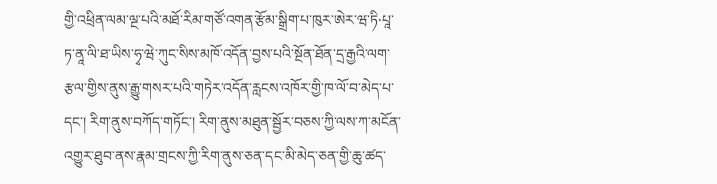གྱི་འཕྲིན་ལམ་ལྔ་པའི་མཐོ་རིམ་གཙོ་འགན་རྩོམ་སྒྲིག་པ་ཁུར་ཨེར་ཝ་ཏི·པཱ་ཏ་ནཱ་ལི་ཐ་ཡིས་ཧྭ་ཝེ་ཀུང་སིས་མཁོ་འདོན་བྱས་པའི་སྔོན་ཐོན་དྲ་རྒྱའི་ལག་རྩལ་གྱིས་ནུས་རྒྱུ་གསར་པའི་གཏེར་འདོན་རླངས་འཁོར་གྱི་ཁ་ལོ་བ་མེད་པ་དང་། རིག་ནུས་བཀོད་གཏོང་། རིག་ནུས་མཐུན་སྦྱོར་བཅས་ཀྱི་ལས་ཀ་མངོན་འགྱུར་ཐུབ་ནས་རྣམ་གྲངས་ཀྱི་རིག་ནུས་ཅན་དང་མི་མེད་ཅན་གྱི་ཆུ་ཚད་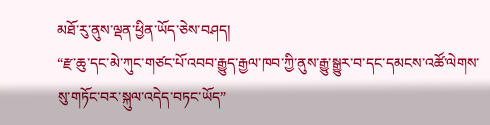མཐོ་རུ་ནུས་ལྡན་ཕྱིན་ཡོད་ཅེས་བཤད།
“རྫ་ཆུ་དང་མེ་ཀུང་གཙང་པོ་འབབ་རྒྱུད་རྒྱལ་ཁབ་ཀྱི་ནུས་རྒྱུ་སྒྱུར་བ་དང་དམངས་འཚོ་ལེགས་སུ་གཏོང་བར་སྐུལ་འདེད་བཏང་ཡོད”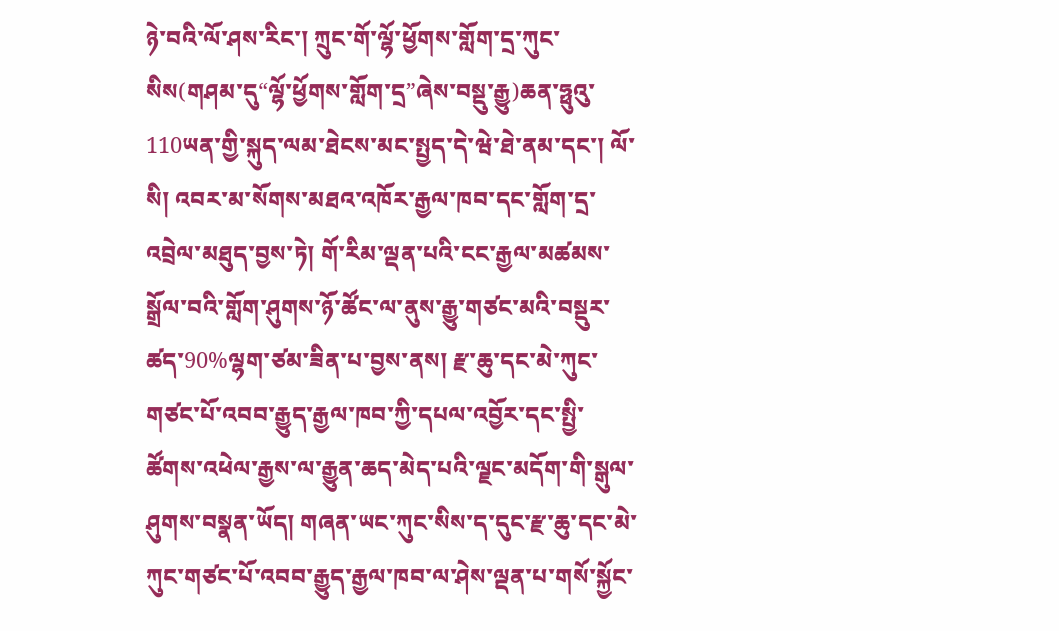ཉེ་བའི་ལོ་ཤས་རིང་། ཀྲུང་གོ་ལྷོ་ཕྱོགས་གློག་དྲ་ཀུང་སིས(གཤམ་དུ“ལྷོ་ཕྱོགས་གློག་དྲ”ཞེས་བསྡུ་རྒྱུ)ཆན་ཧྥུའུ་110ཡན་གྱི་སྐུད་ལམ་ཐེངས་མང་སྤྱད་དེ་ཝེ་ཐེ་ནམ་དང་། ལོ་སི། འབར་མ་སོགས་མཐའ་འཁོར་རྒྱལ་ཁབ་དང་གློག་དྲ་འབྲེལ་མཐུད་བྱས་ཏེ། གོ་རིམ་ལྡན་པའི་ངང་རྒྱལ་མཚམས་སྒྲོལ་བའི་གློག་ཤུགས་ཉོ་ཚོང་ལ་ནུས་རྒྱུ་གཙང་མའི་བསྡུར་ཚད་90%ལྷག་ཙམ་ཟིན་པ་བྱས་ནས། རྫ་ཆུ་དང་མེ་ཀུང་གཙང་པོ་འབབ་རྒྱུད་རྒྱལ་ཁབ་ཀྱི་དཔལ་འབྱོར་དང་སྤྱི་ཚོགས་འཕེལ་རྒྱས་ལ་རྒྱུན་ཆད་མེད་པའི་ལྗང་མདོག་གི་སྒུལ་ཤུགས་བསྣན་ཡོད། གཞན་ཡང་ཀུང་སིས་ད་དུང་རྫ་ཆུ་དང་མེ་ཀུང་གཙང་པོ་འབབ་རྒྱུད་རྒྱལ་ཁབ་ལ་ཤེས་ལྡན་པ་གསོ་སྐྱོང་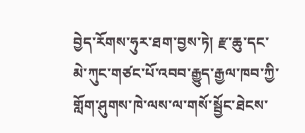བྱེད་རོགས་ཧུར་ཐག་བྱས་ཏེ། རྫ་ཆུ་དང་མེ་ཀུང་གཙང་པོ་འབབ་རྒྱུད་རྒྱལ་ཁབ་ཀྱི་གློག་ཤུགས་ཁེ་ལས་ལ་གསོ་སྦྱོང་ཐེངས་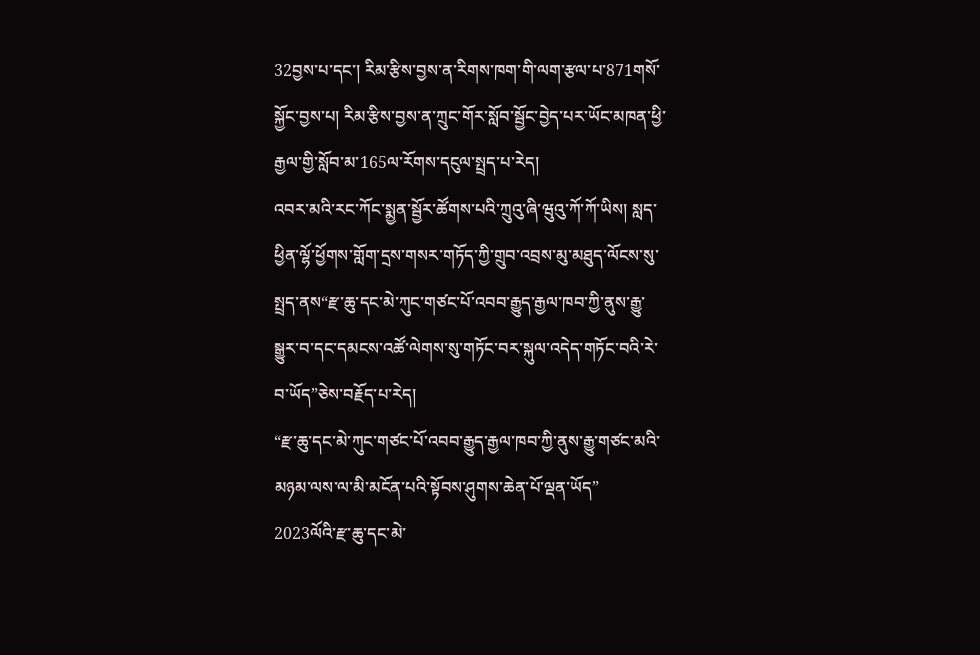32བྱས་པ་དང་། རིམ་རྩིས་བྱས་ན་རིགས་ཁག་གི་ལག་རྩལ་པ་871གསོ་སྐྱོང་བྱས་པ། རིམ་རྩིས་བྱས་ན་ཀྲུང་གོར་སློབ་སྦྱོང་བྱེད་པར་ཡོང་མཁན་ཕྱི་རྒྱལ་གྱི་སློབ་མ་165ལ་རོགས་དངུལ་སྤྲད་པ་རེད།
འབར་མའི་རང་ཀོང་སྨྱན་སྦྱོར་ཚོགས་པའི་ཀྲུའུ་ཞི་ཝུའུ་ཀོ་ཀོ་ཡིས། སླད་ཕྱིན་ལྷོ་ཕྱོགས་གློག་དྲས་གསར་གཏོད་ཀྱི་གྲུབ་འབྲས་མུ་མཐུད་ལོངས་སུ་སྤྲད་ནས“རྫ་ཆུ་དང་མེ་ཀུང་གཙང་པོ་འབབ་རྒྱུད་རྒྱལ་ཁབ་ཀྱི་ནུས་རྒྱུ་སྒྱུར་བ་དང་དམངས་འཚོ་ལེགས་སུ་གཏོང་བར་སྐུལ་འདེད་གཏོང་བའི་རེ་བ་ཡོད”ཅེས་བརྗོད་པ་རེད།
“རྫ་ཆུ་དང་མེ་ཀུང་གཙང་པོ་འབབ་རྒྱུད་རྒྱལ་ཁབ་ཀྱི་ནུས་རྒྱུ་གཙང་མའི་མཉམ་ལས་ལ་མི་མངོན་པའི་སྟོབས་ཤུགས་ཆེན་པོ་ལྡན་ཡོད”
2023ལོའི་རྫ་ཆུ་དང་མེ་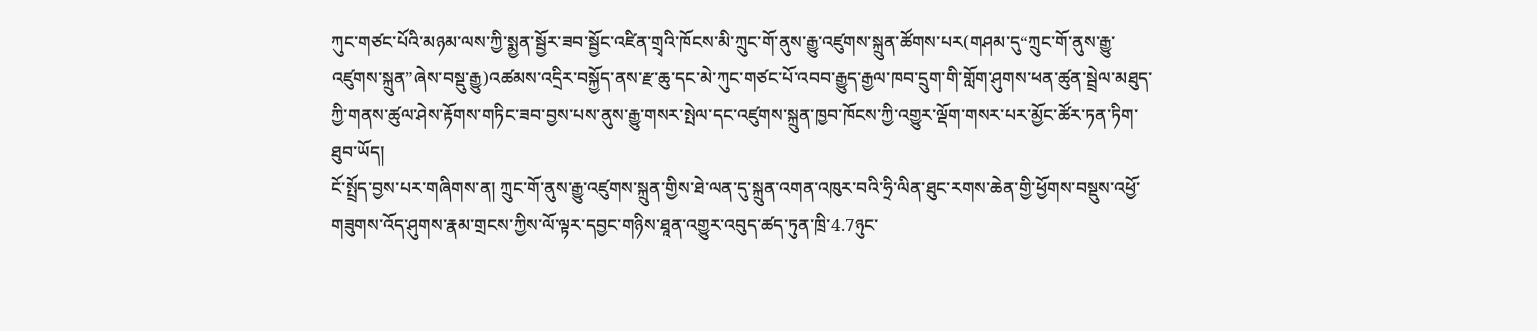ཀུང་གཙང་པོའི་མཉམ་ལས་ཀྱི་སྨྱན་སྦྱོར་ཟབ་སྦྱོང་འཛིན་གྲྭའི་ཁོངས་མི་ཀྲུང་གོ་ནུས་རྒྱུ་འཛུགས་སྐྲུན་ཚོགས་པར(གཤམ་དུ“ཀྲུང་གོ་ནུས་རྒྱུ་འཛུགས་སྐྲུན”ཞེས་བསྡུ་རྒྱུ)འཚམས་འདྲིར་བསྐྱོད་ནས་རྫ་ཆུ་དང་མེ་ཀུང་གཙང་པོ་འབབ་རྒྱུད་རྒྱལ་ཁབ་དྲུག་གི་གློག་ཤུགས་ཕན་ཚུན་སྦྲེལ་མཐུད་ཀྱི་གནས་ཚུལ་ཤེས་རྟོགས་གཏིང་ཟབ་བྱས་པས་ནུས་རྒྱུ་གསར་སྤེལ་དང་འཛུགས་སྐྲུན་ཁྱབ་ཁོངས་ཀྱི་འགྱུར་ལྡོག་གསར་པར་མྱོང་ཚོར་ཏན་ཏིག་ཐུབ་ཡོད།
ངོ་སྤྲོད་བྱས་པར་གཞིགས་ན། ཀྲུང་གོ་ནུས་རྒྱུ་འཛུགས་སྐྲུན་གྱིས་ཐེ་ལན་དུ་སྐྲུན་འགན་འཁུར་བའི་ཧྲི་ལིན་ཐུང་རགས་ཆེན་གྱི་ཕྱོགས་བསྡུས་འཕྱོ་གཟུགས་འོད་ཤུགས་རྣམ་གྲངས་ཀྱིས་ལོ་ལྟར་དབྱང་གཉིས་ཐཱན་འགྱུར་འབུད་ཚད་ཏུན་ཁྲི་4.7ཉུང་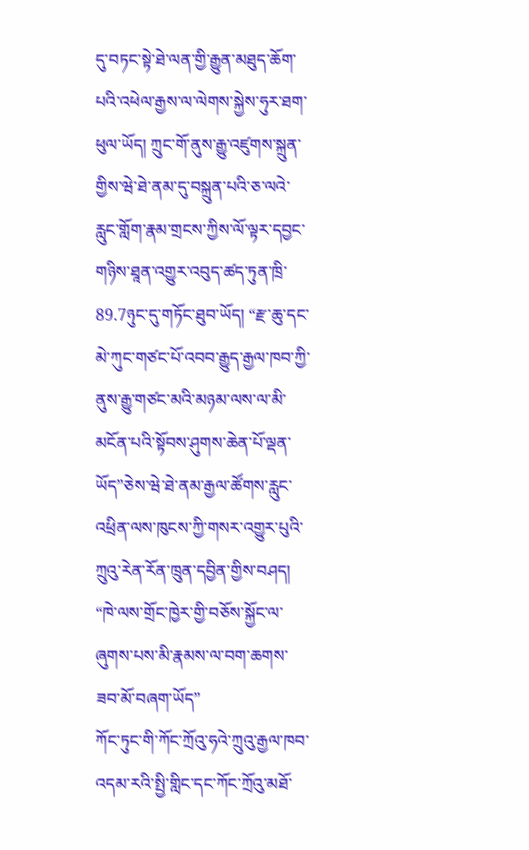དུ་བཏང་སྟེ་ཐེ་ལན་གྱི་རྒྱུན་མཐུད་ཆོག་པའི་འཕེལ་རྒྱས་ལ་ལེགས་སྐྱེས་ཧུར་ཐག་ཕུལ་ཡོད། ཀྲུང་གོ་ནུས་རྒྱུ་འཛུགས་སྐྲུན་གྱིས་ཝེ་ཐེ་ནམ་དུ་བསྐྲུན་པའི་ཅ་ལའེ་རླུང་གློག་རྣམ་གྲངས་ཀྱིས་ལོ་ལྟར་དབྱང་གཉིས་ཐཱན་འགྱུར་འབུད་ཚད་ཏུན་ཁྲི་89.7ཉུང་དུ་གཏོང་ཐུབ་ཡོད། “རྫ་ཆུ་དང་མེ་ཀུང་གཙང་པོ་འབབ་རྒྱུད་རྒྱལ་ཁབ་ཀྱི་ནུས་རྒྱུ་གཙང་མའི་མཉམ་ལས་ལ་མི་མངོན་པའི་སྟོབས་ཤུགས་ཆེན་པོ་ལྡན་ཡོད”ཅེས་ཝེ་ཐེ་ནམ་རྒྱལ་ཚོགས་རླུང་འཕྲིན་ལས་ཁུངས་ཀྱི་གསར་འགྱུར་པུའི་ཀྲུའུ་རེན་རོན་ཁྲུན་དབྱིན་གྱིས་བཤད།
“ཁེ་ལས་གྲོང་ཁྱེར་གྱི་བཅོས་སྐྱོང་ལ་ཞུགས་པས་མི་རྣམས་ལ་བག་ཆགས་ཟབ་མོ་བཞག་ཡོད”
ཀོང་ཏུང་གི་ཀོང་ཀྲོའུ་ཧའེ་ཀྲུའུ་རྒྱལ་ཁབ་འདམ་རའི་སྤྱི་གླིང་དང་ཀོང་ཀྲོའུ་མཐོ་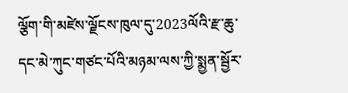ལྕོག་གི་མཛེས་ལྗོངས་ཁུལ་དུ་2023ལོའི་རྫ་ཆུ་དང་མེ་ཀུང་གཙང་པོའི་མཉམ་ལས་ཀྱི་སྨྱན་སྦྱོར་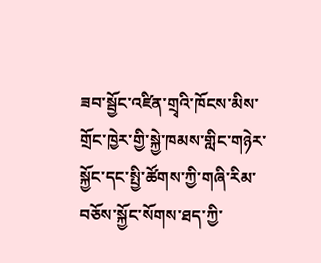ཟབ་སྦྱོང་འཛིན་གྲྭའི་ཁོངས་མིས་གྲོང་ཁྱེར་གྱི་སྐྱེ་ཁམས་གླིང་གཉེར་སྐྱོང་དང་སྤྱི་ཚོགས་ཀྱི་གཞི་རིམ་བཅོས་སྐྱོང་སོགས་ཐད་ཀྱི་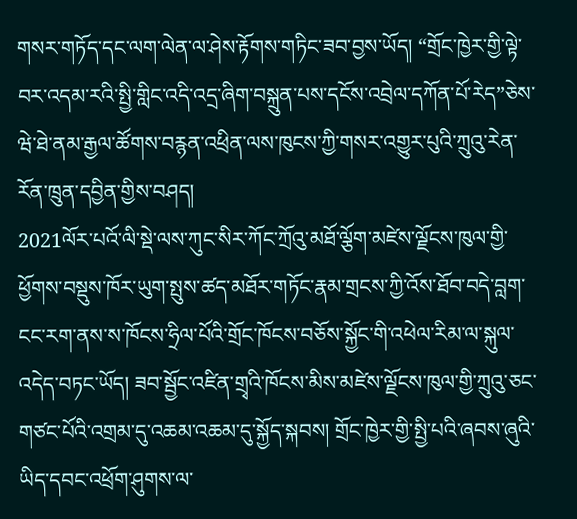གསར་གཏོད་དང་ལག་ལེན་ལ་ཤེས་རྟོགས་གཏིང་ཟབ་བྱས་ཡོད། “གྲོང་ཁྱེར་གྱི་ལྟེ་བར་འདམ་རའི་སྤྱི་གླིང་འདི་འདྲ་ཞིག་བསྐྲུན་པས་དངོས་འབྲེལ་དཀོན་པོ་རེད”ཅེས་ཝེ་ཐེ་ནམ་རྒྱལ་ཚོགས་བརྙན་འཕྲིན་ལས་ཁུངས་ཀྱི་གསར་འགྱུར་པུའི་ཀྲུའུ་རེན་རོན་ཁྲུན་དབྱིན་གྱིས་བཤད།
2021ལོར་པའོ་ལི་སྡེ་ལས་ཀུང་སིར་ཀོང་ཀྲོའུ་མཐོ་ལྕོག་མཛེས་ལྗོངས་ཁུལ་གྱི་ཕྱོགས་བསྡུས་ཁོར་ཡུག་སྤུས་ཚད་མཐོར་གཏོང་རྣམ་གྲངས་ཀྱི་འོས་ཐོབ་བདེ་བླག་ངང་རག་ནས་ས་ཁོངས་ཧྲིལ་པོའི་གྲོང་ཁོངས་བཅོས་སྐྱོང་གི་འཕེལ་རིམ་ལ་སྐུལ་འདེད་བཏང་ཡོད། ཟབ་སྦྱོང་འཛིན་གྲྭའི་ཁོངས་མིས་མཛེས་ལྗོངས་ཁུལ་གྱི་ཀྲུའུ་ཅང་གཙང་པོའི་འགྲམ་དུ་འཆམ་འཆམ་དུ་སྐྱོད་སྐབས། གྲོང་ཁྱེར་གྱི་སྤྱི་པའི་ཞབས་ཞུའི་ཡིད་དབང་འཕྲོག་ཤུགས་ལ་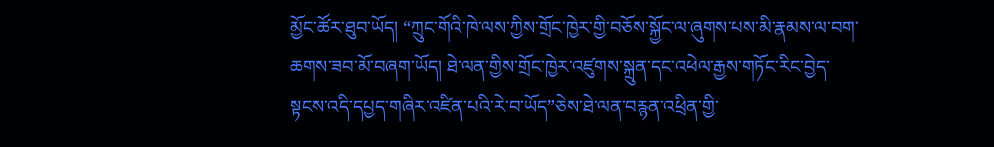མྱོང་ཚོར་ཐུབ་ཡོད། “ཀྲུང་གོའི་ཁེ་ལས་ཀྱིས་གྲོང་ཁྱེར་གྱི་བཅོས་སྐྱོང་ལ་ཞུགས་པས་མི་རྣམས་ལ་བག་ཆགས་ཟབ་མོ་བཞག་ཡོད། ཐེ་ལན་གྱིས་གྲོང་ཁྱེར་འཛུགས་སྐྲུན་དང་འཕེལ་རྒྱས་གཏོང་རིང་བྱེད་སྟངས་འདི་དཔྱད་གཞིར་འཛིན་པའི་རེ་བ་ཡོད”ཅེས་ཐེ་ལན་བརྙན་འཕྲིན་གྱི་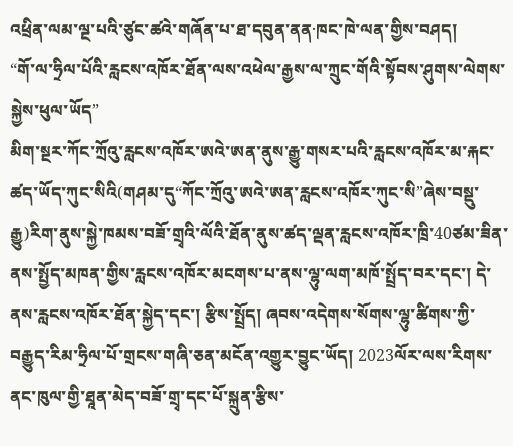འཕྲིན་ལམ་ལྔ་པའི་ཙུང་ཚའེ་གཞོན་པ་ཐ་དབུན་ནན·ཁང་ཁེ་ལན་གྱིས་བཤད།
“གོ་ལ་ཧྲིལ་པོའི་རླངས་འཁོར་ཐོན་ལས་འཕེལ་རྒྱས་ལ་ཀྲུང་གོའི་སྟོབས་ཤུགས་ལེགས་སྐྱེས་ཕུལ་ཡོད”
མིག་སྔར་ཀོང་ཀྲོའུ་རླངས་འཁོར་ཨའེ་ཨན་ནུས་རྒྱུ་གསར་པའི་རླངས་འཁོར་མ་རྐང་ཚད་ཡོད་ཀུང་སིའི(གཤམ་དུ“ཀོང་ཀྲོའུ་ཨའེ་ཨན་རླངས་འཁོར་ཀུང་སི”ཞེས་བསྡུ་རྒྱུ)རིག་ནུས་སྐྱེ་ཁམས་བཟོ་གྲྭའི་ལོའི་ཐོན་ནུས་ཚད་ལྡན་རླངས་འཁོར་ཁྲི་40ཙམ་ཟིན་ནས་སྤྱོད་མཁན་གྱིས་རླངས་འཁོར་མངགས་པ་ནས་ལྷུ་ལག་མཁོ་སྤྲོད་བར་དང་། དེ་ནས་རླངས་འཁོར་ཐོན་སྐྱེད་དང་། རྩིས་སྤྲོད། ཞབས་འདེགས་སོགས་ལྷུ་ཚིགས་ཀྱི་བརྒྱུད་རིམ་ཧྲིལ་པོ་གྲངས་གཞི་ཅན་མངོན་འགྱུར་བྱུང་ཡོད། 2023ལོར་ལས་རིགས་ནང་ཁུལ་གྱི་ཐཱན་མེད་བཟོ་གྲྭ་དང་པོ་སྐྲུན་རྩིས་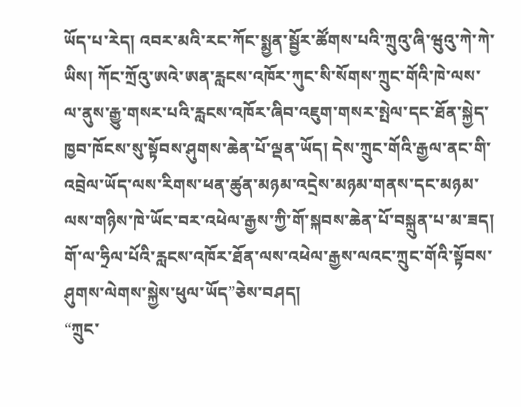ཡོད་པ་རེད། འབར་མའི་རང་ཀོང་སྨྱན་སྦྱོར་ཚོགས་པའི་ཀྲུའུ་ཞི་ཝུའུ་ཀེ་ཀེ་ཡིས། ཀོང་ཀྲོའུ་ཨའེ་ཨན་རླངས་འཁོར་ཀུང་སི་སོགས་ཀྲུང་གོའི་ཁེ་ལས་ལ་ནུས་རྒྱུ་གསར་པའི་རླངས་འཁོར་ཞིབ་འཇུག་གསར་སྤེལ་དང་ཐོན་སྐྱེད་ཁྱབ་ཁོངས་སུ་སྟོབས་ཤུགས་ཆེན་པོ་ལྡན་ཡོད། དེས་ཀྲུང་གོའི་རྒྱལ་ནང་གི་འབྲེལ་ཡོད་ལས་རིགས་ཕན་ཚུན་མཉམ་འདྲེས་མཉམ་གནས་དང་མཉམ་ལས་གཉིས་ཁེ་ཡོང་བར་འཕེལ་རྒྱས་ཀྱི་གོ་སྐབས་ཆེན་པོ་བསྐྲུན་པ་མ་ཟད། གོ་ལ་ཧྲིལ་པོའི་རླངས་འཁོར་ཐོན་ལས་འཕེལ་རྒྱས་ལའང་ཀྲུང་གོའི་སྟོབས་ཤུགས་ལེགས་སྐྱེས་ཕུལ་ཡོད”ཅེས་བཤད།
“ཀྲུང་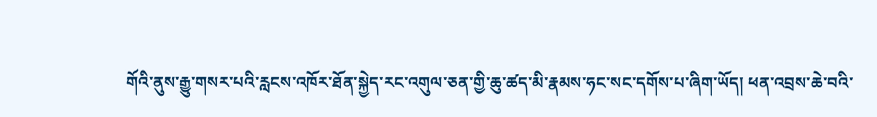གོའི་ནུས་རྒྱུ་གསར་པའི་རླངས་འཁོར་ཐོན་སྐྱེད་རང་འགུལ་ཅན་གྱི་ཆུ་ཚད་མི་རྣམས་ཧང་སང་དགོས་པ་ཞིག་ཡོད། ཕན་འབྲས་ཆེ་བའི་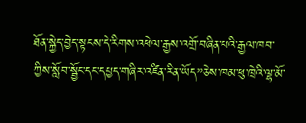ཐོན་སྐྱེད་བྱེད་སྟངས་དེ་རིགས་འཕེལ་རྒྱས་འགྲོ་བཞིན་པའི་རྒྱལ་ཁབ་ཀྱིས་སློབ་སྦྱོང་དང་དཔྱད་གཞིར་འཛིན་རིན་ཡོད”ཅེས་ཁམ་ཕུ་ཁྲེའི་ལྷ་མོ་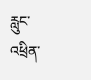རླུང་འཕྲིན་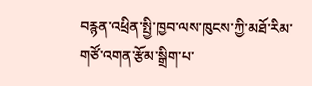བརྙན་འཕྲིན་སྤྱི་ཁྱབ་ལས་ཁུངས་ཀྱི་མཐོ་རིམ་གཙོ་འགན་རྩོམ་སྒྲིག་པ་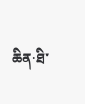ཆིན·ཐི་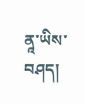ནཱ་ཡིས་བཤད།